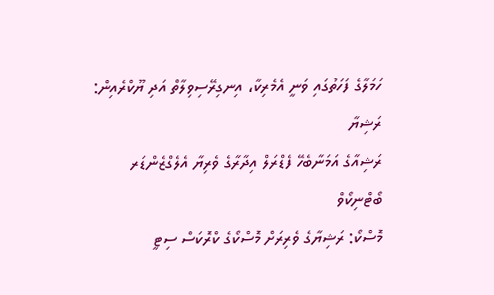ހަމަލާގެ ފަހަތުގައި ވަނީ އެމެރިކާ، އިނގިރޭސިވިލާތް އަދި ޔޫކްރެއިން: ރަޝިޔާ
ރަޝިއާގެ އަމަނާބެހޭ ފެޑްރަލް އިދާރާގެ ވެރިޔާ އެލެގްޒެންޑަރ ބޯޓްނިކޯވް
މޮސްކޯ: ރަޝިޔާގެ ވެރިރަށް މޮސްކޯގެ ކްރޮކަސް ސިޓީ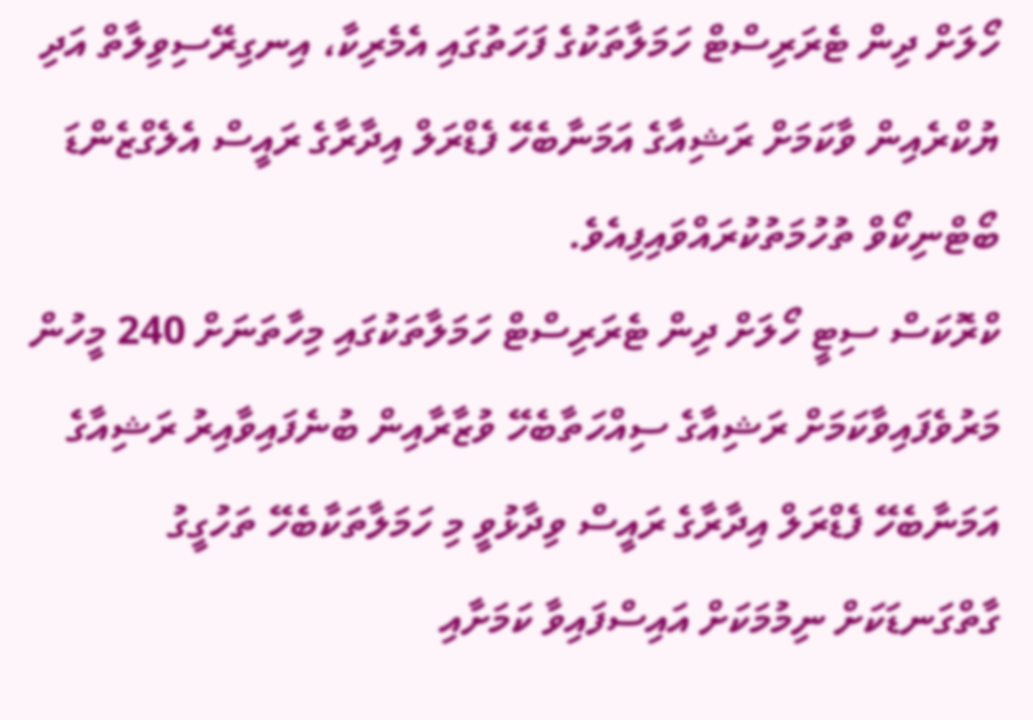ހޯލަށް ދިން ޓެރަރިސްޓް ހަމަލާތަކުގެ ފަހަތުގައި އެމެރިކާ، އިނގިރޭސިވިލާތް އަދި ޔުކްރެއިން ވާކަމަށް ރަޝިއާގެ އަމަނާބެހޭ ފެޑްރަލް އިދާރާގެ ރައީސް އެލެގްޒެންޑަ ބޯޓްނިކޯވް ތުހުމަތުކުރައްވައިފިއެވެ.
ކްރޮކަސް ސިޓީ ހޯލަށް ދިން ޓެރަރިސްޓް ހަމަލާތަކުގައި މިހާތަނަށް 240 މީހުން މަރުވެފައިވާކަމަށް ރަޝިއާގެ ސިއްހަތާބެހޭ ވުޒާރާއިން ބުނެފައިވާއިރު ރަޝިއާގެ އަމަނާބެހޭ ފެޑްރަލް އިދާރާގެ ރައީސް ވިދާޅުވީ މި ހަމަލާތަކާބެހޭ ތަހުގީގު ގާތްގަނޑަކަށް ނިމުމަކަށް އައިސްފައިވާ ކަމަށާއި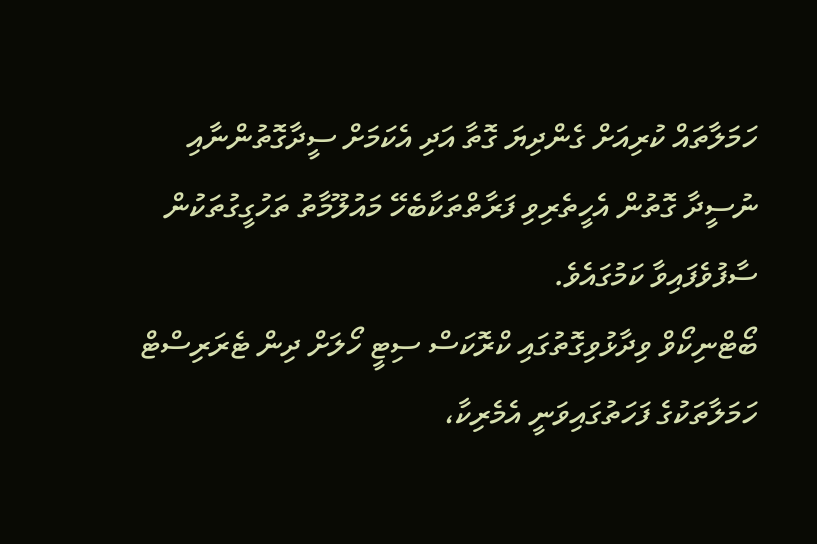ހަމަލާތައް ކުރިއަށް ގެންދިޔަ ގޮތާ އަދި އެކަމަށް ސީދާގޮތުންނާއި ނުސީދާ ގޮތުން އެހީތެރިވި ފަރާތްތަކާބެހޭ މައުލޫމާތު ތަހުގީގުތަކުން ސާފުވެފައިވާ ކަމުގައެވެ.
ބޯޓްނިކޯވް ވިދާޅުވިގޮތުގައި ކްރޮކަސް ސިޓީ ހޯލަށް ދިން ޓެރަރިސްޓް ހަމަލާތަކުގެ ފަހަތުގައިވަނީ އެމެރިކާ،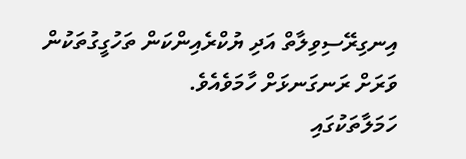އިނގިރޭސިވިލާތް އަދި ޔުކްރެއިންކަން ތަހުގީގުތަކުން ވަރަށް ރަނގަނޅަށް ހާމަވެއެވެ.
ހަމަލާތަކުގައި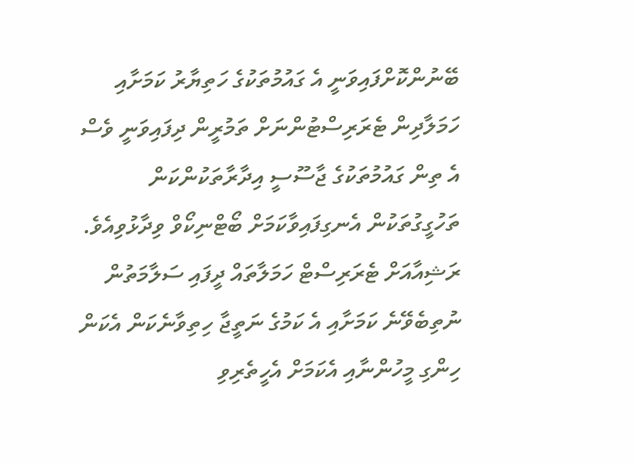ބޭނުންކޮށްފައިވަނީ އެ ގައުމުތަކުގެ ހަތިޔާރު ކަމަށާއި ހަމަލާދިން ޓެރަރިސްޓުންނަށް ތަމުރީން ދިފައިވަނީ ވެސް އެ ތިން ގައުމުތަކުގެ ޖާސޫސީ އިދާރާތަކުންކަން ތަހުގީގުތަކުން އެނގިފައިވާކަމަށް ބޯޓްނިކޯވް ވިދާޅުވިއެވެ.
ރަޝިއާއަށް ޓެރަރިސްޓް ހަމަލާތައް ދީފައި ސަލާމަތުން ނުތިބެވޭނެ ކަމަށާއި އެ ކަމުގެ ނަތީޖާ ހިތިވާނެކަން އެކަން ހިންގި މީހުންނާއި އެކަމަށް އެހީތެރިވި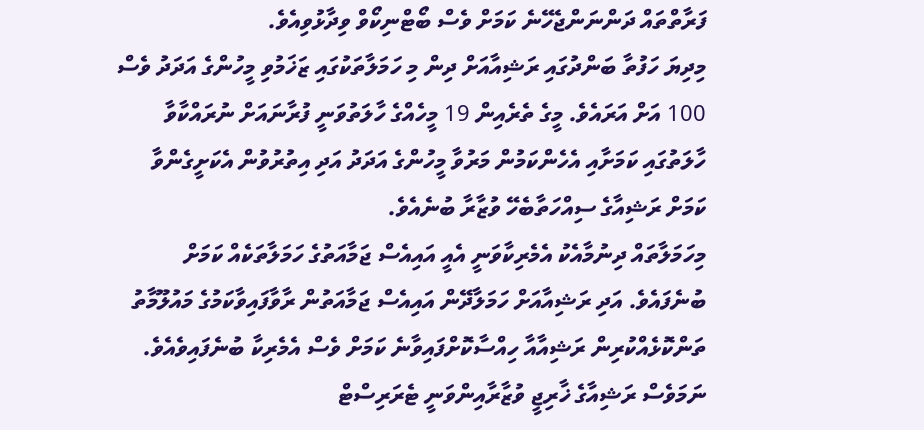ފަރާތްތައް ދަންނަންޖެހޭނެ ކަމަށް ވެސް ބޯޓްނިކޯވް ވިދާޅުވިއެވެ.
މިދިޔަ ހަފުތާ ބަންދުގައި ރަޝިއާއަށް ދިން މި ހަމަލާތަކުގައި ޒަޚަމުވި މީހުންގެ އަދަދު ވެސް 100 އަށް އަރައެވެ. މީގެ ތެރެއިން 19 މީހެއްގެ ހާލަތުވަނީ ފުރާނައަށް ނުރައްކާވާ ހާލަތުގައި ކަމަށާއި އެހެންކަމުން މަރުވާ މީހުންގެ އަދަދު އަދި އިތުރުވުން އެކަށީގެންވާ ކަމަށް ރަޝިއާގެ ސިއްހަތާބެހޭ ވުޒާރާ ބުނެއެވެ.
މިހަމަލާތައް ދިނުމާއެކު އެމެރިކާވަނީ އެއީ އައިއެސް ޖަމާއަތުގެ ހަމަލާތަކެއް ކަމަށް ބުނެފައެވެ. އަދި ރަޝިއާއަށް ހަމަލާދޭން އައިއެސް ޖަމާއަތުން ރާވާފައިވާކަމުގެ މައުލޫމާތު ތަންކޮޅެއްކުރިން ރަޝިއާއާ ހިއްސާކޮށްފައިވާނެ ކަމަށް ވެސް އެމެރިކާ ބުނެފައިވެއެވެ.
ނަމަވެސް ރަޝިއާގެ ޚާރިޖީ ވުޒާރާއިންވަނީ ޓެރަރިސްޓް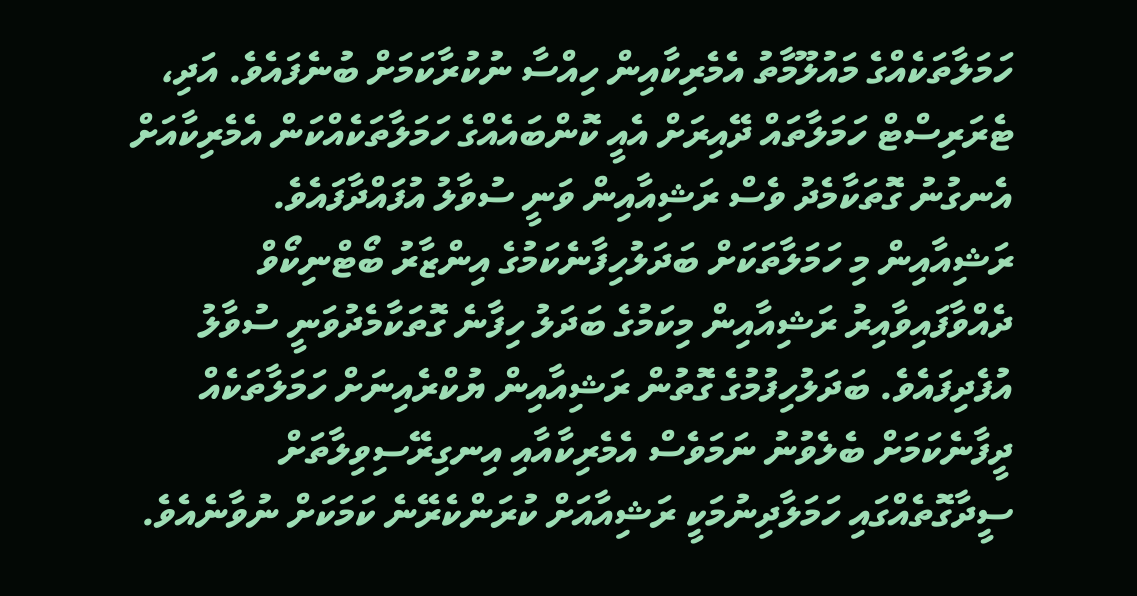ހަމަލާތަކެއްގެ މައުލޫމާތު އެމެރިކާއިން ހިއްސާ ނުކުރާކަމަށް ބުނެފައެވެ. އަދި، ޓެރަރިސްޓް ހަމަލާތައް ދޭއިރަށް އެއީ ކޮންބައެއްގެ ހަމަލާތަކެއްކަން އެމެރިކާއަށް އެނގުނު ގޮތަކާމެދު ވެސް ރަޝިއާއިން ވަނީ ސުވާލު އުފައްދާފައެވެ.
ރަޝިއާއިން މި ހަމަލާތަކަށް ބަދަލުހިފާނެކަމުގެ އިންޒާރު ބޯޓްނިކޯވް ދެއްވާފައިވާއިރު ރަޝިއާއިން މިކަމުގެ ބަދަލު ހިފާނެ ގޮތަކާމެދުވަނީ ސުވާލު އުފެދިފައެވެ. ބަދަލުހިފުމުގެ ގޮތުން ރަޝިއާއިން ޔުކްރެއިނަށް ހަމަލާތަކެއް ދީފާނެކަމަށް ބެލެވުނު ނަމަވެސް އެމެރިކާއާއި އިނގިރޭސިވިލާތަށް ސީދާގޮތެއްގައި ހަމަލާދިނުމަކީ ރަޝިއާއަށް ކުރަންކެރޭނެ ކަމަކަށް ނުވާނެއެވެ.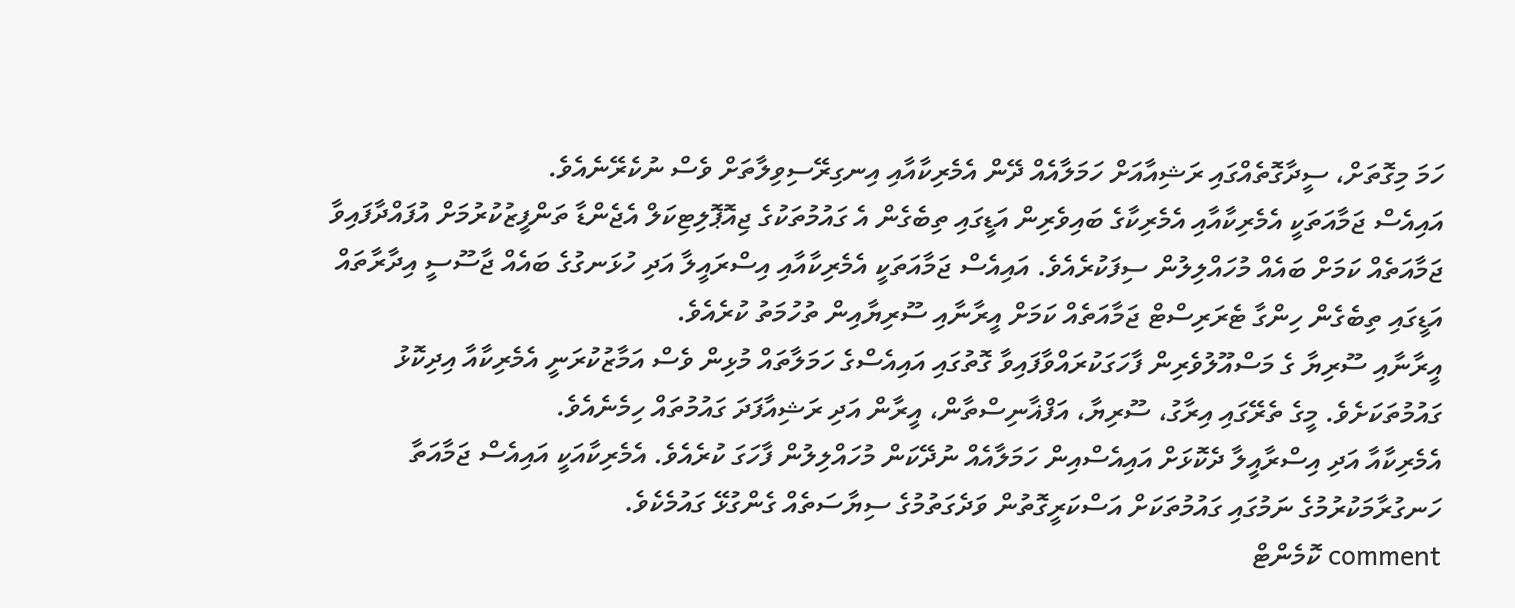ހަމަ މިގޮތަށް، ސީދާގޮތެއްގައި ރަޝިއާއަށް ހަމަލާއެއް ދޭން އެމެރިކާއާއި އިނގިރޭސިވިލާތަށް ވެސް ނުކެރޭނެއެވެ.
އައިއެސް ޖަމާއަތަކީ އެމެރިކާއާއި އެމެރިކާގެ ބައިވެރިން އަޑީގައި ތިބެގެން އެ ގައުމުތަކުގެ ޖިއޮޕޮލިޓިކަލް އެޖެންޑާ ތަންފީޒުކުރުމަށް އުފައްދާފައިވާ ޖަމާއަތެއް ކަމަށް ބައެއް މުހައްލިލުން ސިފަކުރެއެވެ. އައިއެސް ޖަމާއަތަކީ އެމެރިކާއާއި އިސްރައީލާ އަދި ހުޅަނގުގެ ބައެއް ޖާސޫސީ އިދާރާތައް އަޑީގައި ތިބެގެން ހިންގާ ޓެރަރިސްޓް ޖަމާއަތެއް ކަމަށް އީރާނާއި ސޫރިޔާއިން ތުހުމަތު ކުރެއެވެ.
އީރާނާއި ސޫރިޔާ ގެ މަސްއޫލުވެރިން ފާހަގަކުރައްވާފައިވާ ގޮތުގައި އައިއެސްގެ ހަމަލާތައް މުޅިން ވެސް އަމާޒުކުރަނީ އެމެރިކާއާ އިދިކޮޅު ގައުމުތަކަށެވެ. މީގެ ތެރޭގައި އިރާގު، ސޫރިޔާ، އަފްޣާނިސްތާން، އީރާން އަދި ރަޝިއާފަދަ ގައުމުތައް ހިމެނެއެވެ.
އެމެރިކާއާ އަދި އިސްރާއީލާ ދެކޮޅަށް އައިއެސްއިން ހަމަލާއެއް ނުދޭކަން މުހައްލިލުން ފާހަގަ ކުރެއެވެ. އެމެރިކާއަކީ އައިއެސް ޖަމާއަތާ ހަނގުރާމަކުރުމުގެ ނަމުގައި ގައުމުތަކަށް އަސްކަރީގޮތުން ވަދެގަތުމުގެ ސިޔާސަތެއް ގެންގުޅޭ ގައުމެކެވެ.
comment ކޮމެންޓް